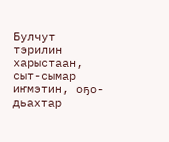Булчут тэрилин харыстаан, сыт-сымар иҥмэтин, оҕо-дьахтар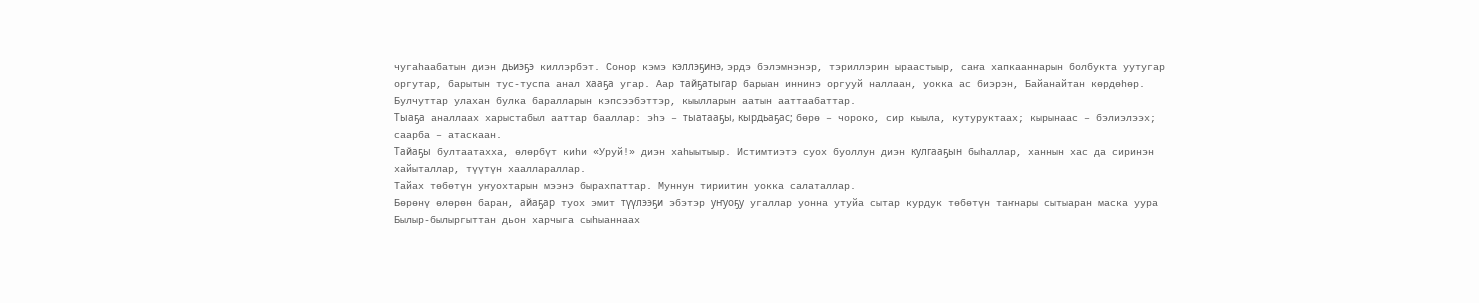чугаһаабатын диэн дьиэҕэ киллэрбэт. Сонор кэмэ кэллэҕинэ, эрдэ бэлэмнэнэр, тэриллэрин ыраастыыр, саҥа хапкааннарын болбукта уутугар оргутар, барытын тус-туспа анал хааҕа угар. Аар тайҕатыгар барыан иннинэ оргууй наллаан, уокка ас биэрэн, Байанайтан көрдөһөр.
Булчуттар улахан булка баралларын кэпсээбэттэр, кыылларын аатын ааттаабаттар.
Тыаҕа аналлаах харыстабыл ааттар бааллар: эһэ – тыатааҕы, кырдьаҕас; бөрө – чороко, сир кыыла, кутуруктаах; кырынаас – бэлиэлээх; саарба – атаскаан.
Тайаҕы бултаатахха, өлөрбүт киһи «Уруй!» диэн хаһыытыыр. Истимтиэтэ суох буоллун диэн кулгааҕын быһаллар, ханнын хас да сиринэн хайыталлар, түүтүн хааллараллар.
Тайах төбөтүн уҥуохтарын мээнэ бырахпаттар. Муннун тириитин уокка салаталлар.
Бөрөнү өлөрөн баран, айаҕар туох эмит түүлээҕи эбэтэр уҥуоҕу угаллар уонна утуйа сытар курдук төбөтүн таҥнары сытыаран маска уура
Былыр-былыргыттан дьон харчыга сыһыаннаах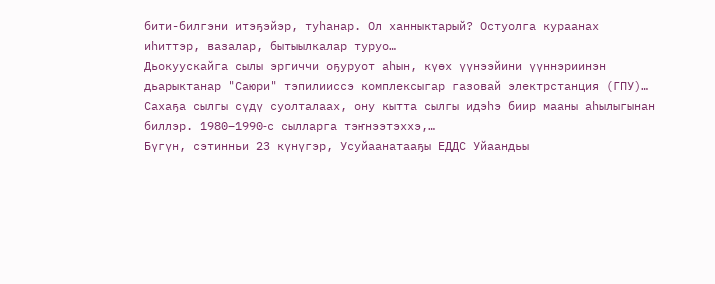бити-билгэни итэҕэйэр, туһанар. Ол ханныктарый? Остуолга кураанах иһиттэр, вазалар, бытыылкалар туруо…
Дьокуускайга сылы эргиччи оҕуруот аһын, күөх үүнээйини үүннэриинэн дьарыктанар "Саюри" тэпилииссэ комплексыгар газовай электрстанция (ГПУ)…
Сахаҕа сылгы сүдү суолталаах, ону кытта сылгы идэһэ биир мааны аһылыгынан биллэр. 1980–1990‑с сылларга тэҥнээтэххэ,…
Бүгүн, сэтинньи 23 күнүгэр, Усуйаанатааҕы ЕДДС Уйаандьы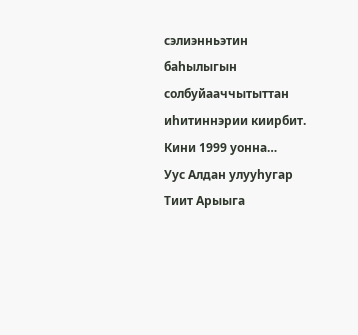сэлиэнньэтин баһылыгын солбуйааччытыттан иһитиннэрии киирбит. Кини 1999 уонна…
Уус Алдан улууһугар Тиит Арыыга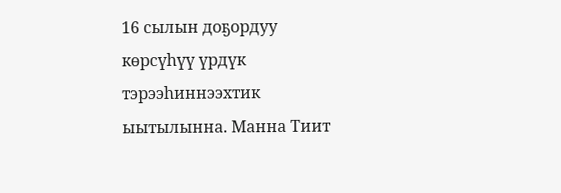16 сылын доҕордуу көрсүһүү үрдүк тэрээһиннээхтик ыытылынна. Манна Тиит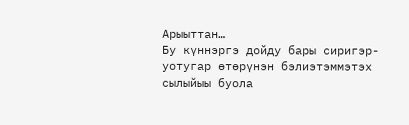Арыыттан…
Бу күннэргэ дойду бары сиригэр-уотугар өтөрүнэн бэлиэтэммэтэх сылыйыы буола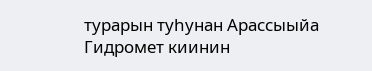турарын туһунан Арассыыйа Гидромет киинин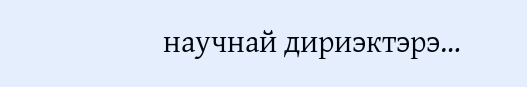научнай дириэктэрэ…